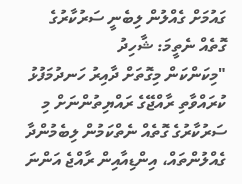ގައުމަށް ގެއްލުން ލިބެނީ ސަރުކާރުގެ ގޮތެއް ނެތީމަ: ޝާހިދު
"މިކަންކަން މިގޮތަށް ދާއިރު ހަނދުމަފުޅު ކުރައްވާތި ރާއްޖޭގެ ރައްޔިތުންނަށް މި ސަރުކާރުގެ ގޮތެއް ނެތްކަމުން ލިބެމުންދާ ގެއްލުންތައް، އިންޑިއާއިން ރާއްޖެ އަންނަ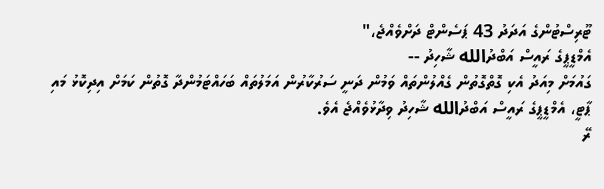ޓޫރިސްޓުންގެ އަދަދު 43 ޕަސެންޓް ދަށްވެއްޖެ،"
އެމްޑީޕީގެ ރައީސް އަބްދުالله ޝާހިދު --
ގައުމަށް މިއަދު އެކި ގޮތްގޮތުން ގެއްލުންތައް ވަމުން ދަނީ ސަރުކާރުން އަމަލުތައް ބަހައްޓަމުންދާ ގޮތުން ކަމަށް އިދިކޮޅު މައި ޕާޓީ، އެމްޑީޕީގެ ރައީސް އަބްދުالله ޝާހިދު ވިދާޅުވެއްޖެ އެވެ.
ރޭ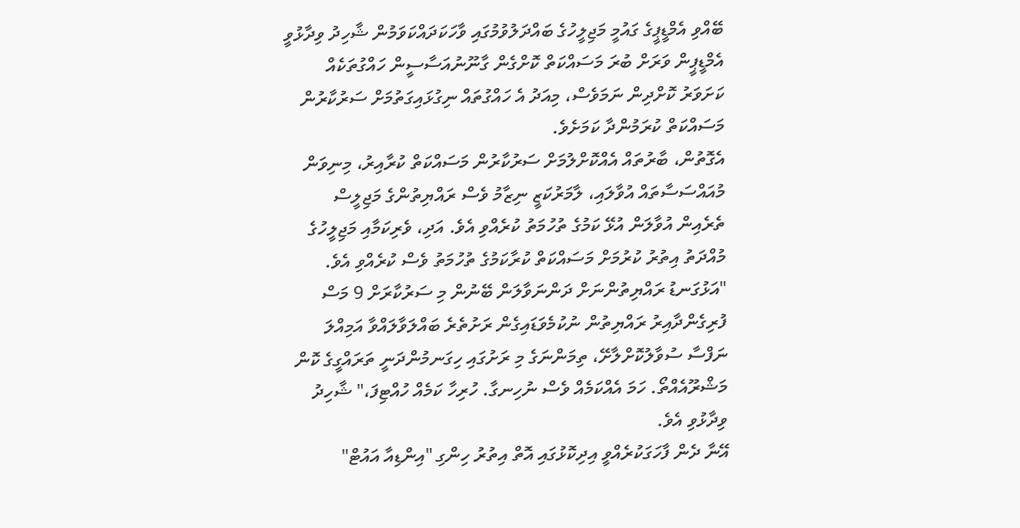ބޭއްވި އެމްޑީޕީގެ ގައުމީ މަޖިލީހުގެ ބައްދަލުވުމުގައި ވާހަކަދައްކަވަމުން ޝާހިދު ވިދާޅުވީ އެމްޑީޕީން ވަރަށް ބުރަ މަސައްކަތް ކޮށްގެން ގާނޫނުއަސާސީން ހައްގުތަކެއް ކަށަވަރު ކޮށްދިން ނަމަވެސް، މިއަދު އެ ހައްގުތައް ނިގުޅައިގަތުމަށް ސަރުކާރުން މަސައްކަތް ކުރަމުންދާ ކަމަށެވެ.
އެގޮތުން، ބާރުތައް އެއްކޮށްލުމަށް ސަރުކާރުން މަސައްކަތް ކުރާއިރު، މިނިވަން މުއައްސަސާތައް އުވާލައި، ލާމަރުކަޒީ ނިޒާމު ވެސް ރައްޔިތުންގެ މަޖިލީސް ތެރެއިން އުވާލަން އުޅޭ ކަމުގެ ތުހުމަތު ކުރެއްވި އެވެ. އަދި، ވެރިކަމާއި މަޖިލީހުގެ މުއްދަތު އިތުރު ކުރުމަށް މަސައްކަތް ކުރާކަމުގެ ތުހުމަތު ވެސް ކުރެއްވި އެވެ.
"އަޅުގަނޑު ރައްޔިތުންނަށް ދަންނަވާލަން ބޭނުން މި ސަރުކާރަށް 9 މަސް ފުރިގެންދާއިރު ރައްޔިތުން ނުކުމެވަޑައިގެން ރަށުތެރެ ބައްލަވާލައްވާ އަމިއްލަ ނަފްސާ ސުވާލުކޮށްލާށޭ، ތިމަންނަގެ މި ރަށުގައި ހިގަނމުންދަނީ ތަރައްގީގެ ކޮން މަޝްރޫއެއްތޯ. ހަމަ އެއްކަމެއް ވެސް ނުހިނގާ. ހުރިހާ ކަމެއް ހުއްޓިފަ،" ޝާހިދު ވިދާޅުވި އެވެ.
އޭނާ ދެން ފާހަގަކުރެއްވީ އިދިކޮޅުގައި އޮތް އިތުރު ހިންގި "އިންޑިއާ އައުޓް"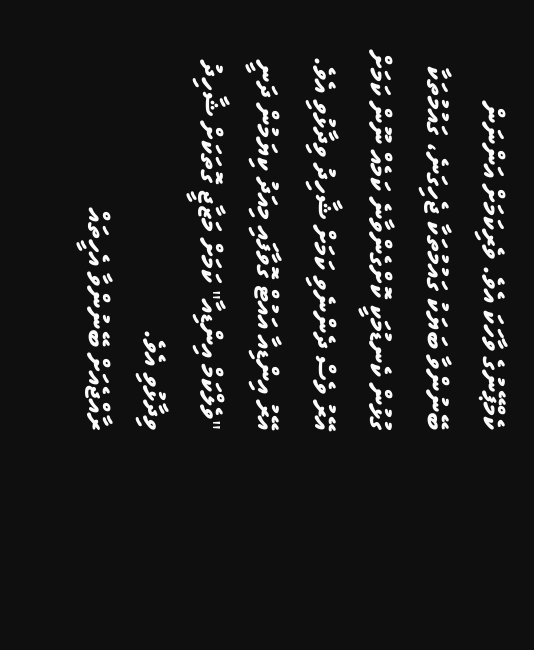ކެމްޕޭނުގެ ވާހަކަ އެވެ. ވެރިކަމަށް އަންނަން ބޭނުންވާ ބަޔަކު ގައުމުތަކާ ޖެހިގަނެ، ގައުމުތަކާ ގުޅުން ކެނޑުމަކީ ކޮށްގެންވާނެ ކަމެއް ނޫން ކަމަށް އޭރު ވެސް ދެންނެވި ކަމަށް ޝާހިދު ވިދާޅުވި އެވެ. އޭރު އިންޑިއާ އައުޓް ގޮވާފައި މިއަދު ކިޔަމުން ދަނީ "ވެލްކަމް އިންޑިއާ" ކަމަށް މަޒާޖީ ގޮތަކަށް ޝާހިދު ވިދާޅުވި އެވެ.
ރާއްޖެއަށް ބޭނުންވާ އެހީތައް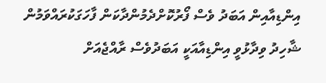އިންޑިއާއިން އަބަދު ވެސް ފޯރުކޮށްދެމުންދާކަން ފާހަގަކުރައްވަމުން ޝާހިދު ވިދާޅުވީ އިންޑިއާއަކީ އަބަދުވެސް ރާއްޖެއަށް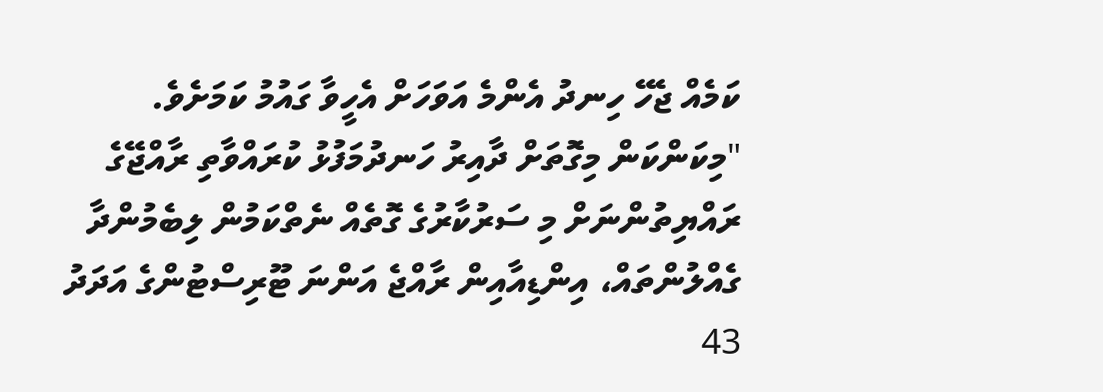ކަމެއް ޖެހޭ ހިނދު އެންމެ އަވަހަށް އެހީވާ ގައުމު ކަމަށެވެ.
"މިކަންކަން މިގޮތަށް ދާއިރު ހަނދުމަފުޅު ކުރައްވާތި ރާއްޖޭގެ ރައްޔިތުންނަށް މި ސަރުކާރުގެ ގޮތެއް ނެތްކަމުން ލިބެމުންދާ ގެއްލުންތައް، އިންޑިއާއިން ރާއްޖެ އަންނަ ޓޫރިސްޓުންގެ އަދަދު 43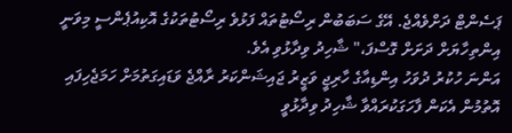ޕަސެންޓް ދަށްވެއްޖެ. އޭގެ ސަބަބުން ރިސޯޓުތައް ފަޅުވެ ރިސޯޓުތަކުގެ އޮކިއުޕެންސީ މިވަނީ އިންތިހާޔަށް ދަށަށް ގޮސްފަ،" ޝާހިދު ވިދާޅުވި އެވެ.
އަންނަ ހުކުރު ދުވަހު އިންޑިއާގެ ހާރިޖީ ވަޒީރު ޖައިޝަންކަރު ރާއްޖެ ވަޑައިގަތުމަށް ހަމަޖެހިފައި އޮތުމުން އެކަން ފާހަގަކުރައްވާ ޝާހިދު ވިދާޅުވީ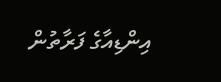އިންޑިއާގެ ފަރާތުން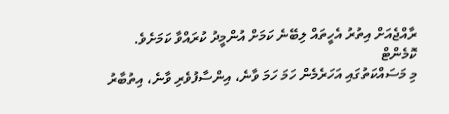ރާއްޖެއަށް އިތުރު އެހީތައް ލިބޭނެ ކަމަށް އުންމީދު ކުރައްވާ ކަމަށެވެ.
ކޮމެންޓް
މި މަސައްކަތުގައި އަހަރެމެން ހަމަ ހަމަ ވާނެ، އިންސާފުވެރި ވާނެ، އިތުބާރު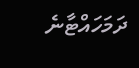ދަމަހައްޓާނެ